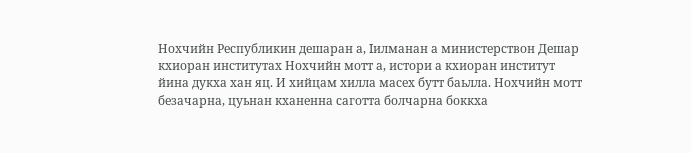Нохчийн Республикин дешаран а, Iилманан а министерствон Дешар кхиоран институтах Нохчийн мотт а, истори а кхиоран институт йина дукха хан яц. И хийцам хилла масех бутт баьлла. Нохчийн мотт безачарна, цуьнан кханенна саготта болчарна боккха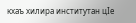кхаъ хилира институтан цIе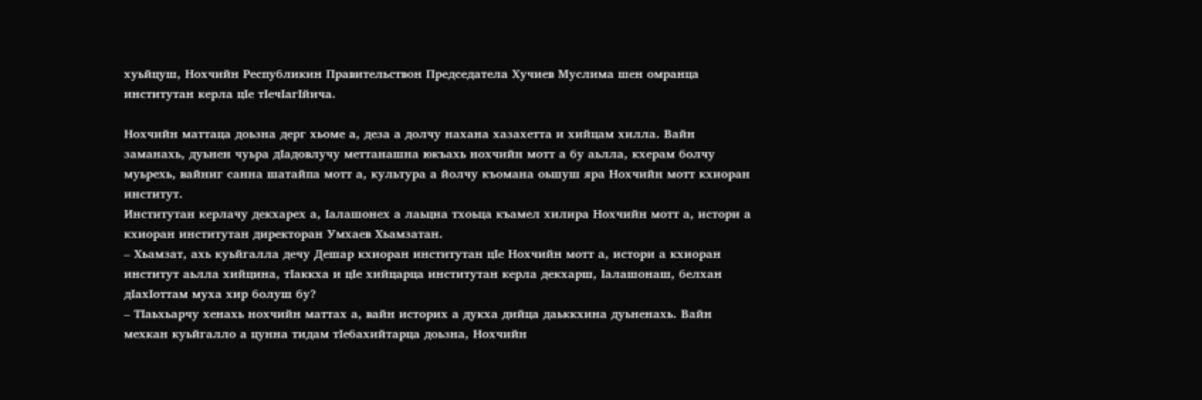хуьйцуш, Нохчийн Республикин Правительствон Председатела Хучиев Муслима шен омранца институтан керла цIе тIечIагIйича.

Нохчийн маттаца доьзна дерг хьоме а, деза а долчу нахана хазахетта и хийцам хилла. Вайн заманахь, дуьнен чуьра дIадовлучу меттанашна юкъахь нохчийн мотт а бу аьлла, кхерам болчу муьрехь, вайниг санна шатайпа мотт а, культура а йолчу къомана оьшуш яра Нохчийн мотт кхиоран институт.
Институтан керлачу декхарех а, Iалашонех а лаьцна тхоьца къамел хилира Нохчийн мотт а, истори а кхиоран институтан директоран Умхаев Хьамзатан.
– Хьамзат, ахь куьйгалла дечу Дешар кхиоран институтан цIе Нохчийн мотт а, истори а кхиоран институт аьлла хийцина, тIаккха и цIе хийцарца институтан керла декхарш, Iалашонаш, белхан дIахIоттам муха хир болуш бу?
– ТIаьхьарчу хенахь нохчийн маттах а, вайн историх а дукха дийца даьккхина дуьненахь. Вайн мехкан куьйгалло а цунна тидам тIебахийтарца доьзна, Нохчийн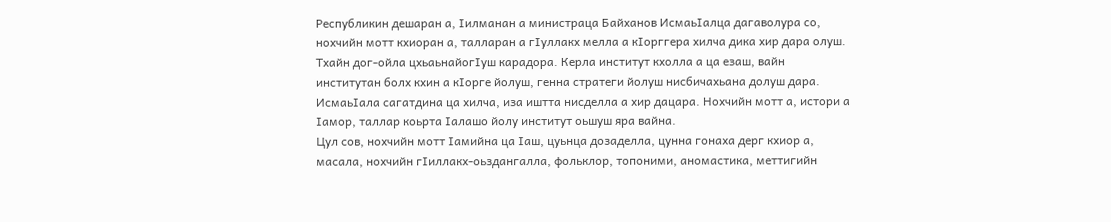Республикин дешаран а, Iилманан а министраца Байханов ИсмаьIалца дагаволура со, нохчийн мотт кхиоран а, талларан а гIуллакх мелла а кIорггера хилча дика хир дара олуш. Тхайн дог-ойла цхьаьнайогIуш карадора. Керла институт кхолла а ца езаш, вайн институтан болх кхин а кIорге йолуш, генна стратеги йолуш нисбичахьана долуш дара. ИсмаьIала сагатдина ца хилча, иза иштта нисделла а хир дацара. Нохчийн мотт а, истори а Iамор, таллар коьрта Iалашо йолу институт оьшуш яра вайна.
Цул сов, нохчийн мотт Iамийна ца Iаш, цуьнца дозаделла, цунна гонаха дерг кхиор а, масала, нохчийн гIиллакх-оьздангалла, фольклор, топоними, аномастика, меттигийн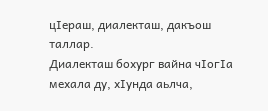цIераш, диалекташ, дакъош таллар.
Диалекташ бохург вайна чIогIа мехала ду, хIунда аьлча,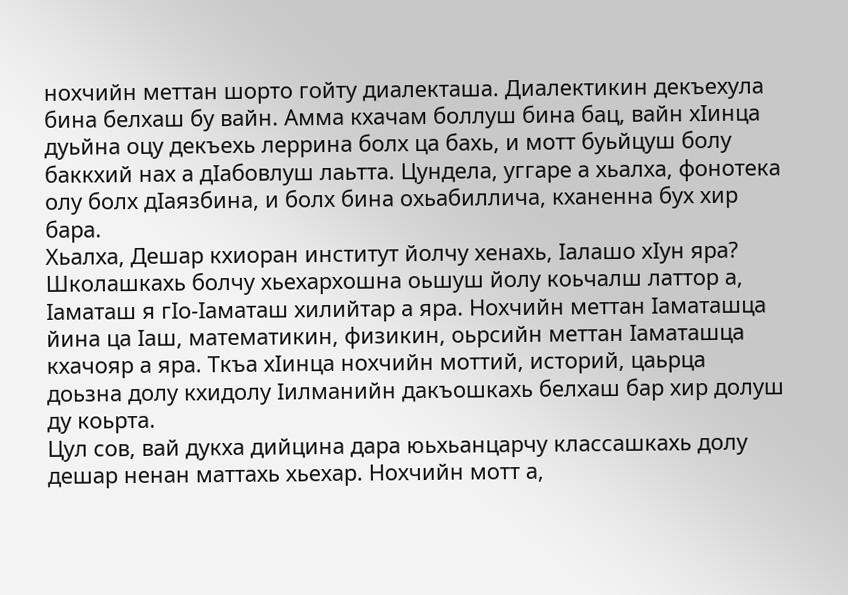нохчийн меттан шорто гойту диалекташа. Диалектикин декъехула бина белхаш бу вайн. Амма кхачам боллуш бина бац, вайн хIинца дуьйна оцу декъехь леррина болх ца бахь, и мотт буьйцуш болу баккхий нах а дIабовлуш лаьтта. Цундела, уггаре а хьалха, фонотека олу болх дIаязбина, и болх бина охьабиллича, кханенна бух хир бара.
Хьалха, Дешар кхиоран институт йолчу хенахь, Iалашо хIун яра? Школашкахь болчу хьехархошна оьшуш йолу коьчалш латтор а, Iаматаш я гIо-Iаматаш хилийтар а яра. Нохчийн меттан Iаматашца йина ца Iаш, математикин, физикин, оьрсийн меттан Iаматашца кхачояр а яра. Ткъа хIинца нохчийн моттий, историй, цаьрца доьзна долу кхидолу Iилманийн дакъошкахь белхаш бар хир долуш ду коьрта.
Цул сов, вай дукха дийцина дара юьхьанцарчу классашкахь долу дешар ненан маттахь хьехар. Нохчийн мотт а,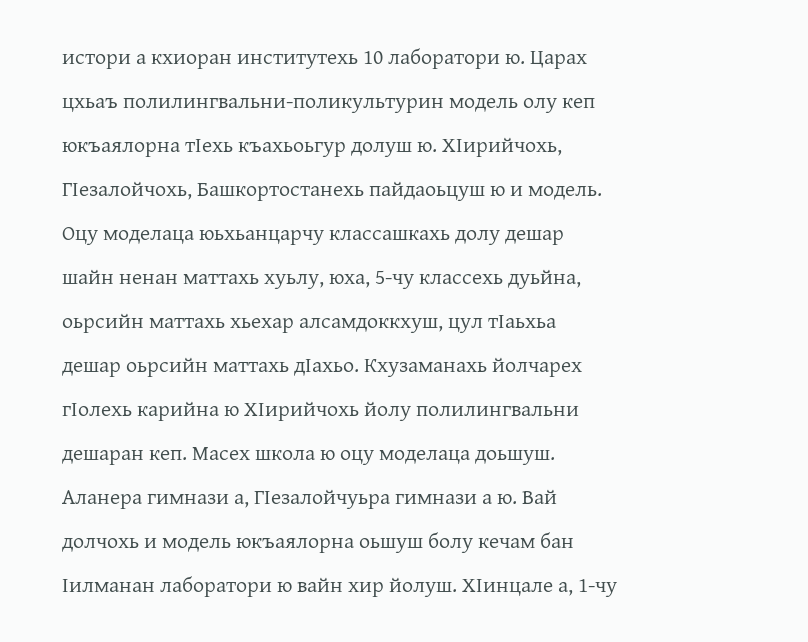истори а кхиоран институтехь 10 лаборатори ю. Царах цхьаъ полилингвальни-поликультурин модель олу кеп юкъаялорна тIехь къахьоьгур долуш ю. ХIирийчохь, ГIезалойчохь, Башкортостанехь пайдаоьцуш ю и модель. Оцу моделаца юьхьанцарчу классашкахь долу дешар шайн ненан маттахь хуьлу, юха, 5-чу классехь дуьйна, оьрсийн маттахь хьехар алсамдоккхуш, цул тIаьхьа дешар оьрсийн маттахь дIахьо. Кхузаманахь йолчарех гIолехь карийна ю ХIирийчохь йолу полилингвальни дешаран кеп. Масех школа ю оцу моделаца доьшуш. Аланера гимнази а, ГIезалойчуьра гимнази а ю. Вай долчохь и модель юкъаялорна оьшуш болу кечам бан Iилманан лаборатори ю вайн хир йолуш. ХIинцале а, 1-чу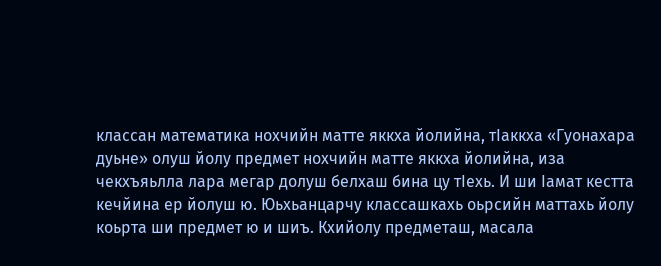классан математика нохчийн матте яккха йолийна, тIаккха «Гуонахара дуьне» олуш йолу предмет нохчийн матте яккха йолийна, иза чекхъяьлла лара мегар долуш белхаш бина цу тIехь. И ши Iамат кестта кечйина ер йолуш ю. Юьхьанцарчу классашкахь оьрсийн маттахь йолу коьрта ши предмет ю и шиъ. Кхийолу предметаш, масала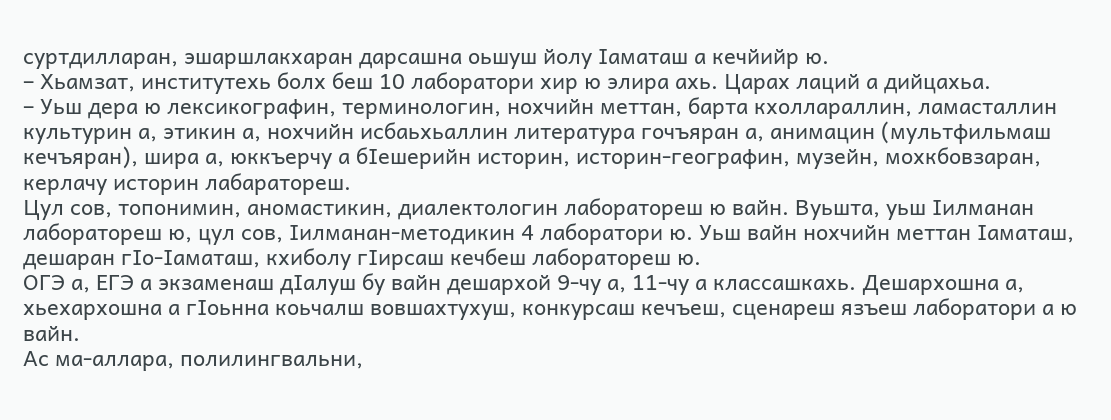суртдилларан, эшаршлакхаран дарсашна оьшуш йолу Iаматаш а кечйийр ю.
– Хьамзат, институтехь болх беш 10 лаборатори хир ю элира ахь. Царах лаций а дийцахьа.
– Уьш дера ю лексикографин, терминологин, нохчийн меттан, барта кхоллараллин, ламасталлин культурин а, этикин а, нохчийн исбаьхьаллин литература гочъяран а, анимацин (мультфильмаш кечъяран), шира а, юккъерчу а бIешерийн историн, историн-географин, музейн, мохкбовзаран, керлачу историн лабаратореш.
Цул сов, топонимин, аномастикин, диалектологин лаборатореш ю вайн. Вуьшта, уьш Iилманан лаборатореш ю, цул сов, Iилманан-методикин 4 лаборатори ю. Уьш вайн нохчийн меттан Iаматаш, дешаран гIо-Iаматаш, кхиболу гIирсаш кечбеш лаборатореш ю.
ОГЭ а, ЕГЭ а экзаменаш дIалуш бу вайн дешархой 9-чу а, 11-чу а классашкахь. Дешархошна а, хьехархошна а гIоьнна коьчалш вовшахтухуш, конкурсаш кечъеш, сценареш язъеш лаборатори а ю вайн.
Ас ма-аллара, полилингвальни,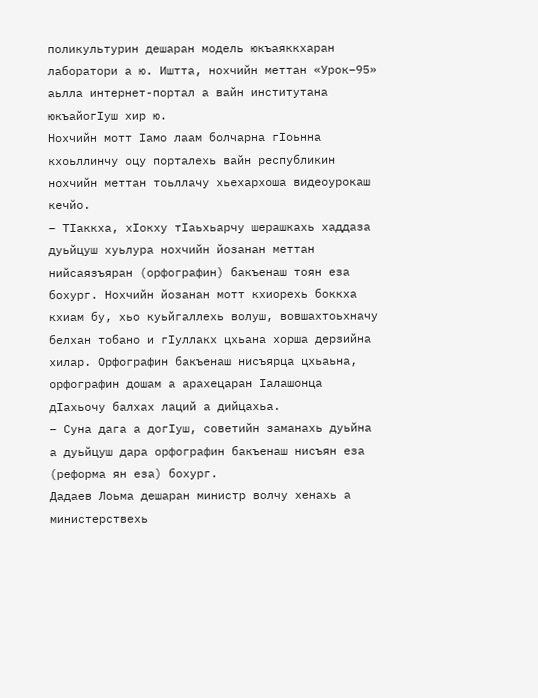поликультурин дешаран модель юкъаяккхаран лаборатори а ю. Иштта, нохчийн меттан «Урок–95» аьлла интернет-портал а вайн институтана юкъайогIуш хир ю.
Нохчийн мотт Iамо лаам болчарна гIоьнна кхоьллинчу оцу порталехь вайн республикин нохчийн меттан тоьллачу хьехархоша видеоурокаш кечйо.
– ТIаккха, хIокху тIаьхьарчу шерашкахь хаддаза дуьйцуш хуьлура нохчийн йозанан меттан нийсаязъяран (орфографин) бакъенаш тоян еза бохург. Нохчийн йозанан мотт кхиорехь боккха кхиам бу, хьо куьйгаллехь волуш, вовшахтоьхначу белхан тобано и гIуллакх цхьана хорша дерзийна хилар. Орфографин бакъенаш нисъярца цхьаьна, орфографин дошам а арахецаран Iалашонца дIахьочу балхах лаций а дийцахьа.
– Суна дага а догIуш, советийн заманахь дуьйна а дуьйцуш дара орфографин бакъенаш нисъян еза (реформа ян еза) бохург.
Дадаев Лоьма дешаран министр волчу хенахь а министерствехь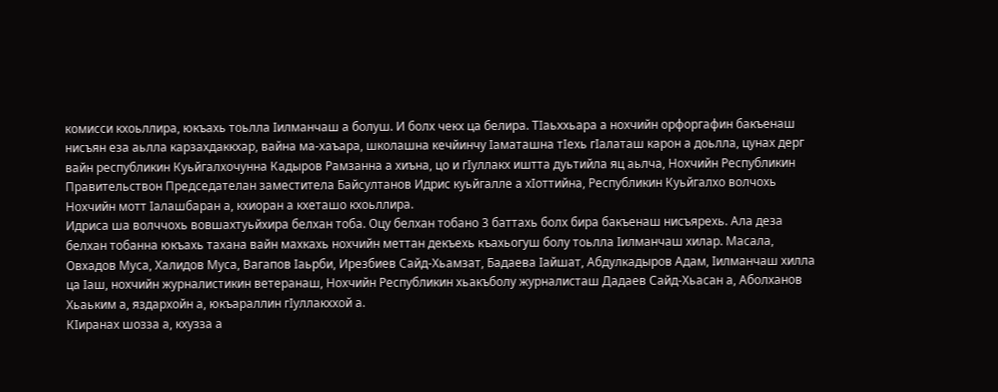комисси кхоьллира, юкъахь тоьлла Iилманчаш а болуш. И болх чекх ца белира. ТIаьххьара а нохчийн орфоргафин бакъенаш нисъян еза аьлла карзахдаккхар, вайна ма-хаъара, школашна кечйинчу Iаматашна тIехь гIалаташ карон а доьлла, цунах дерг вайн республикин Куьйгалхочунна Кадыров Рамзанна а хиъна, цо и гIуллакх иштта дуьтийла яц аьлча, Нохчийн Республикин Правительствон Председателан заместитела Байсултанов Идрис куьйгалле а хIоттийна, Республикин Куьйгалхо волчохь Нохчийн мотт Iалашбаран а, кхиоран а кхеташо кхоьллира.
Идриса ша волччохь вовшахтуьйхира белхан тоба. Оцу белхан тобано 3 баттахь болх бира бакъенаш нисъярехь. Ала деза белхан тобанна юкъахь тахана вайн махкахь нохчийн меттан декъехь къахьогуш болу тоьлла Iилманчаш хилар. Масала, Овхадов Муса, Халидов Муса, Вагапов Iаьрби, Ирезбиев Сайд-Хьамзат, Бадаева Iайшат, Абдулкадыров Адам, Iилманчаш хилла ца Iаш, нохчийн журналистикин ветеранаш, Нохчийн Республикин хьакъболу журналисташ Дадаев Сайд-Хьасан а, Аболханов Хьаьким а, яздархойн а, юкъараллин гIуллакххой а.
КIиранах шозза а, кхузза а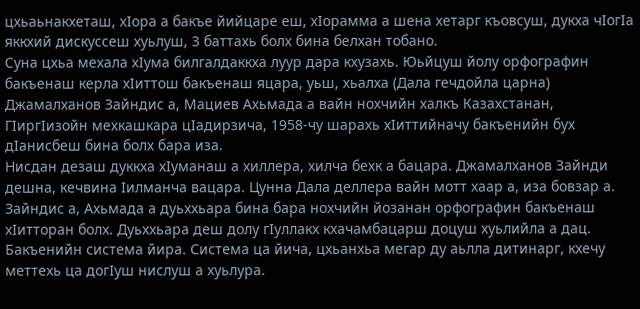цхьаьнакхеташ, хIора а бакъе йийцаре еш, хIорамма а шена хетарг къовсуш, дукха чIогIа яккхий дискуссеш хуьлуш, 3 баттахь болх бина белхан тобано.
Суна цхьа мехала хIума билгалдаккха луур дара кхузахь. Юьйцуш йолу орфографин бакъенаш керла хIиттош бакъенаш яцара, уьш, хьалха (Дала гечдойла царна) Джамалханов Зайндис а, Мациев Ахьмада а вайн нохчийн халкъ Казахстанан, ГIиргIизойн мехкашкара цIадирзича, 1958-чу шарахь хIиттийначу бакъенийн бух дIанисбеш бина болх бара иза.
Нисдан дезаш дуккха хIуманаш а хиллера, хилча бехк а бацара. Джамалханов Зайнди дешна, кечвина Iилманча вацара. Цунна Дала деллера вайн мотт хаар а, иза бовзар а.
Зайндис а, Ахьмада а дуьххьара бина бара нохчийн йозанан орфографин бакъенаш хIитторан болх. Дуьххьара деш долу гIуллакх кхачамбацарш доцуш хуьлийла а дац.
Бакъенийн система йира. Система ца йича, цхьанхьа мегар ду аьлла дитинарг, кхечу меттехь ца догIуш нислуш а хуьлура.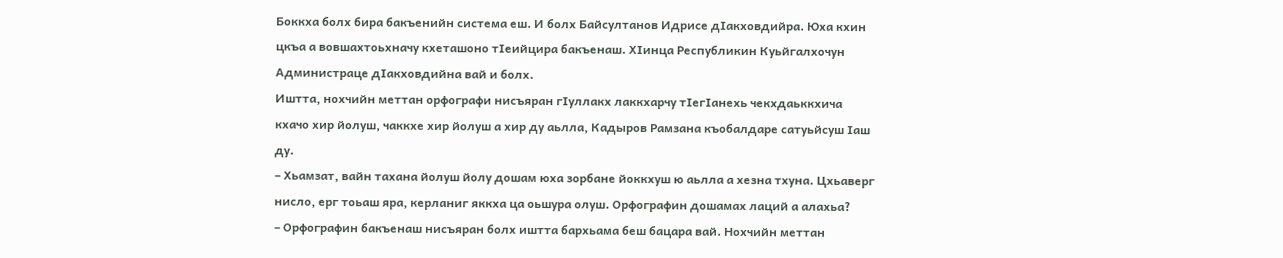Боккха болх бира бакъенийн система еш. И болх Байсултанов Идрисе дIакховдийра. Юха кхин цкъа а вовшахтоьхначу кхеташоно тIеийцира бакъенаш. ХIинца Республикин Куьйгалхочун Администраце дIакховдийна вай и болх.
Иштта, нохчийн меттан орфографи нисъяран гIуллакх лаккхарчу тIегIанехь чекхдаьккхича кхачо хир йолуш, чаккхе хир йолуш а хир ду аьлла, Кадыров Рамзана къобалдаре сатуьйсуш Iаш ду.
– Хьамзат, вайн тахана йолуш йолу дошам юха зорбане йоккхуш ю аьлла а хезна тхуна. Цхьаверг нисло, ерг тоьаш яра, керланиг яккха ца оьшура олуш. Орфографин дошамах лаций а алахьа?
– Орфографин бакъенаш нисъяран болх иштта бархьама беш бацара вай. Нохчийн меттан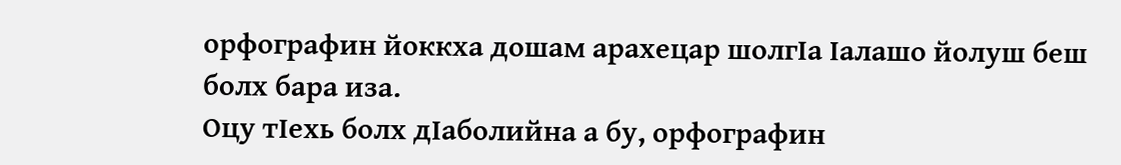орфографин йоккха дошам арахецар шолгIа Iалашо йолуш беш болх бара иза.
Оцу тIехь болх дIаболийна а бу, орфографин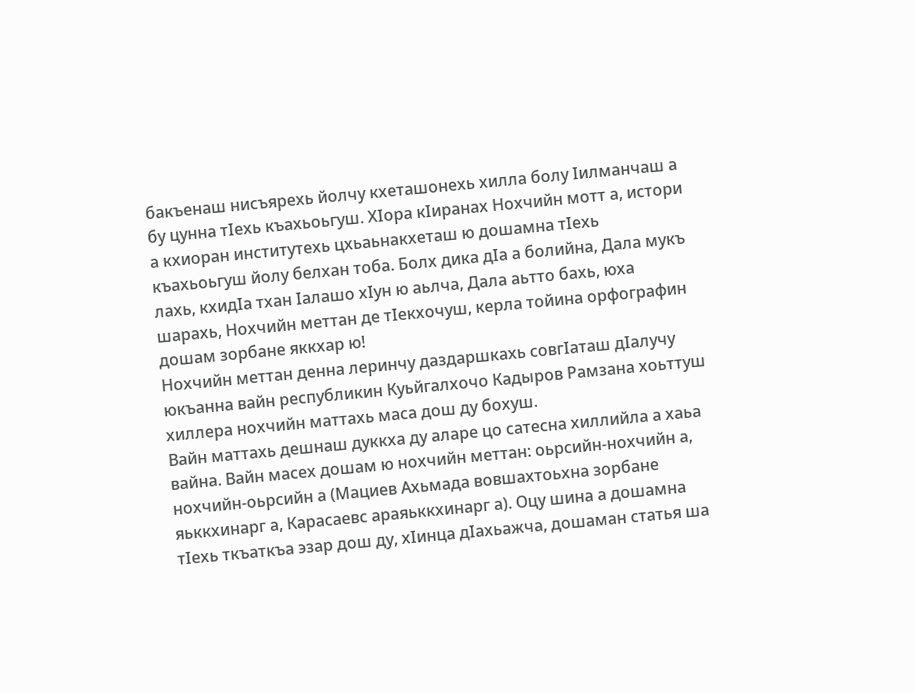бакъенаш нисъярехь йолчу кхеташонехь хилла болу Iилманчаш а бу цунна тIехь къахьоьгуш. ХIора кIиранах Нохчийн мотт а, истори а кхиоран институтехь цхьаьнакхеташ ю дошамна тIехь къахьоьгуш йолу белхан тоба. Болх дика дIа а болийна, Дала мукъ лахь, кхидIа тхан Iалашо хIун ю аьлча, Дала аьтто бахь, юха шарахь, Нохчийн меттан де тIекхочуш, керла тойина орфографин дошам зорбане яккхар ю!
Нохчийн меттан денна леринчу даздаршкахь совгIаташ дIалучу юкъанна вайн республикин Куьйгалхочо Кадыров Рамзана хоьттуш хиллера нохчийн маттахь маса дош ду бохуш.
Вайн маттахь дешнаш дуккха ду аларе цо сатесна хиллийла а хаьа вайна. Вайн масех дошам ю нохчийн меттан: оьрсийн-нохчийн а, нохчийн-оьрсийн а (Мациев Ахьмада вовшахтоьхна зорбане яьккхинарг а, Карасаевс араяьккхинарг а). Оцу шина а дошамна тIехь ткъаткъа эзар дош ду, хIинца дIахьажча, дошаман статья ша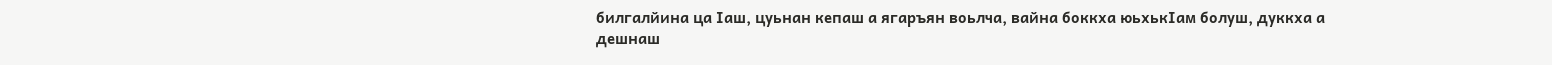билгалйина ца Iаш, цуьнан кепаш а ягаръян воьлча, вайна боккха юьхькIам болуш, дуккха а дешнаш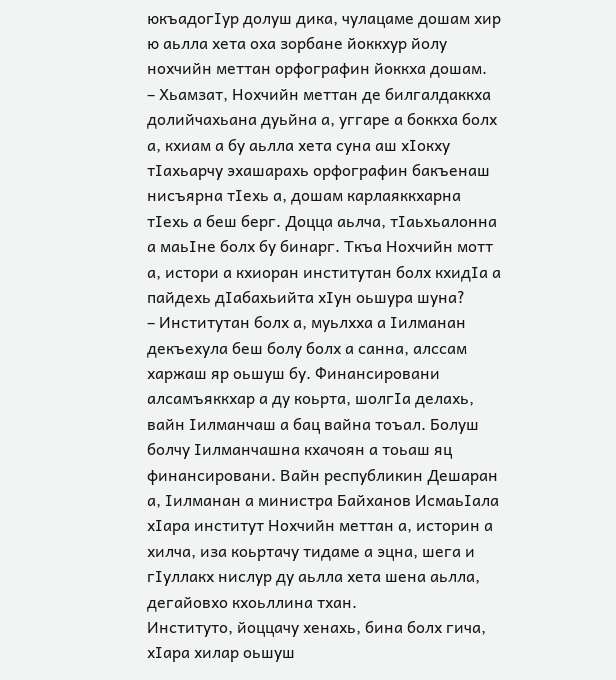юкъадогIур долуш дика, чулацаме дошам хир ю аьлла хета оха зорбане йоккхур йолу нохчийн меттан орфографин йоккха дошам.
– Хьамзат, Нохчийн меттан де билгалдаккха долийчахьана дуьйна а, уггаре а боккха болх а, кхиам а бу аьлла хета суна аш хIокху тIахьарчу эхашарахь орфографин бакъенаш нисъярна тIехь а, дошам карлаяккхарна тIехь а беш берг. Доцца аьлча, тIаьхьалонна а маьIне болх бу бинарг. Ткъа Нохчийн мотт а, истори а кхиоран институтан болх кхидIа а пайдехь дIабахьийта хIун оьшура шуна?
– Институтан болх а, муьлхха а Iилманан декъехула беш болу болх а санна, алссам харжаш яр оьшуш бу. Финансировани алсамъяккхар а ду коьрта, шолгIа делахь, вайн Iилманчаш а бац вайна тоъал. Болуш болчу Iилманчашна кхачоян а тоьаш яц финансировани. Вайн республикин Дешаран а, Iилманан а министра Байханов ИсмаьIала хIара институт Нохчийн меттан а, историн а хилча, иза коьртачу тидаме а эцна, шега и гIуллакх нислур ду аьлла хета шена аьлла, дегайовхо кхоьллина тхан.
Институто, йоццачу хенахь, бина болх гича, хIара хилар оьшуш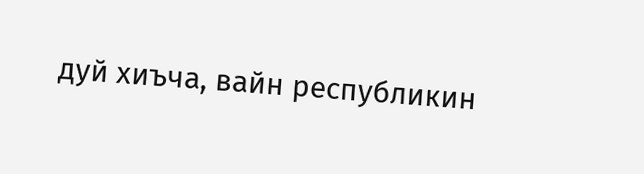дуй хиъча, вайн республикин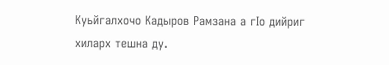Куьйгалхочо Кадыров Рамзана а гIо дийриг хиларх тешна ду.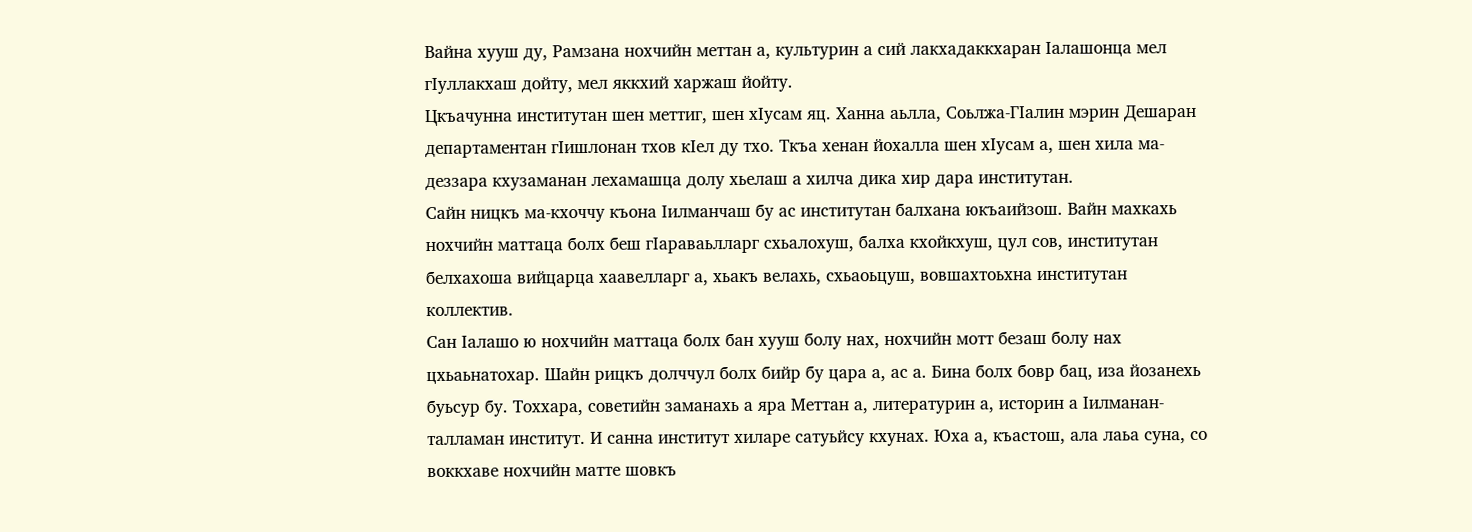Вайна хууш ду, Рамзана нохчийн меттан а, культурин а сий лакхадаккхаран Iалашонца мел гIуллакхаш дойту, мел яккхий харжаш йойту.
Цкъачунна институтан шен меттиг, шен хIусам яц. Ханна аьлла, Соьлжа-ГIалин мэрин Дешаран департаментан гIишлонан тхов кIел ду тхо. Ткъа хенан йохалла шен хIусам а, шен хила ма-деззара кхузаманан лехамашца долу хьелаш а хилча дика хир дара институтан.
Сайн ницкъ ма-кхоччу къона Iилманчаш бу ас институтан балхана юкъаийзош. Вайн махкахь нохчийн маттаца болх беш гIараваьлларг схьалохуш, балха кхойкхуш, цул сов, институтан белхахоша вийцарца хаавелларг а, хьакъ велахь, схьаоьцуш, вовшахтоьхна институтан коллектив.
Сан Iалашо ю нохчийн маттаца болх бан хууш болу нах, нохчийн мотт безаш болу нах цхьаьнатохар. Шайн рицкъ долччул болх бийр бу цара а, ас а. Бина болх бовр бац, иза йозанехь буьсур бу. Тоххара, советийн заманахь а яра Меттан а, литературин а, историн а Iилманан-талламан институт. И санна институт хиларе сатуьйсу кхунах. Юха а, къастош, ала лаьа суна, со воккхаве нохчийн матте шовкъ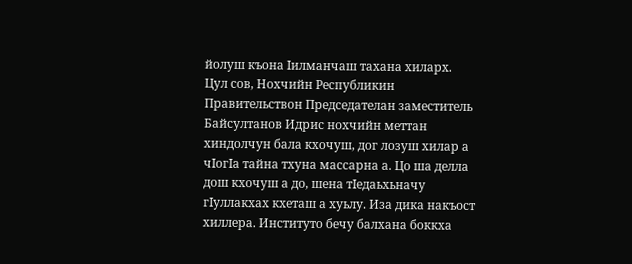йолуш къона Iилманчаш тахана хиларх.
Цул сов, Нохчийн Республикин Правительствон Председателан заместитель Байсултанов Идрис нохчийн меттан хиндолчун бала кхочуш, дог лозуш хилар а чIогIа тайна тхуна массарна а. Цо ша делла дош кхочуш а до, шена тIедаьхьначу гIуллакхах кхеташ а хуьлу. Иза дика накъост хиллера. Институто бечу балхана боккха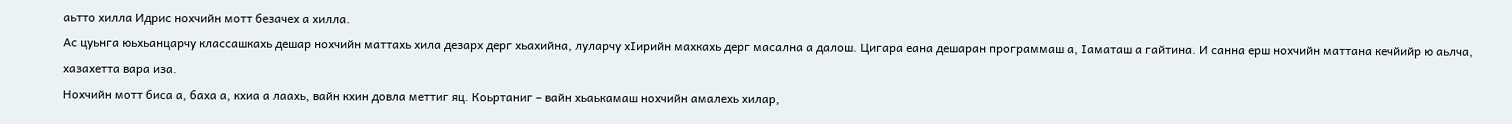аьтто хилла Идрис нохчийн мотт безачех а хилла.
Ас цуьнга юьхьанцарчу классашкахь дешар нохчийн маттахь хила дезарх дерг хьахийна, луларчу хIирийн махкахь дерг масална а далош. Цигара еана дешаран программаш а, Iаматаш а гайтина. И санна ерш нохчийн маттана кечйийр ю аьлча, хазахетта вара иза.
Нохчийн мотт биса а, баха а, кхиа а лаахь, вайн кхин довла меттиг яц. Коьртаниг – вайн хьаькамаш нохчийн амалехь хилар,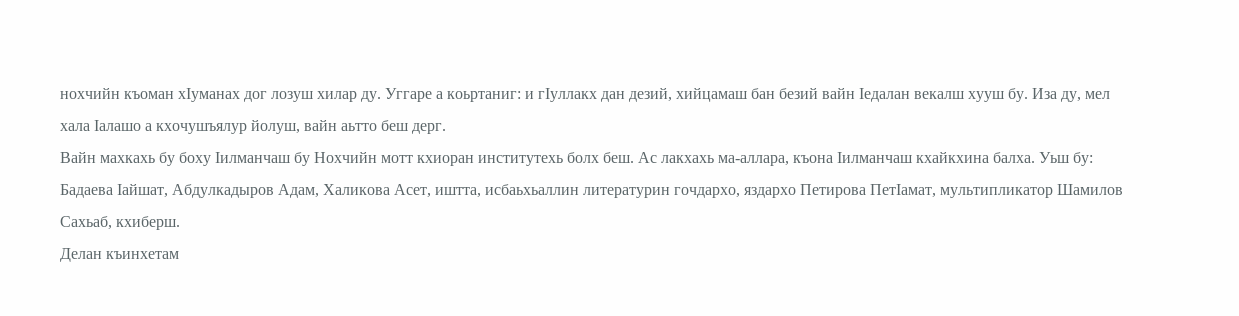нохчийн къоман хIуманах дог лозуш хилар ду. Уггаре а коьртаниг: и гIуллакх дан дезий, хийцамаш бан безий вайн Iедалан векалш хууш бу. Иза ду, мел хала Iалашо а кхочушъялур йолуш, вайн аьтто беш дерг.
Вайн махкахь бу боху Iилманчаш бу Нохчийн мотт кхиоран институтехь болх беш. Ас лакхахь ма-аллара, къона Iилманчаш кхайкхина балха. Уьш бу: Бадаева Iайшат, Абдулкадыров Адам, Халикова Асет, иштта, исбаьхьаллин литературин гочдархо, яздархо Петирова ПетIамат, мультипликатор Шамилов Сахьаб, кхиберш.
Делан къинхетам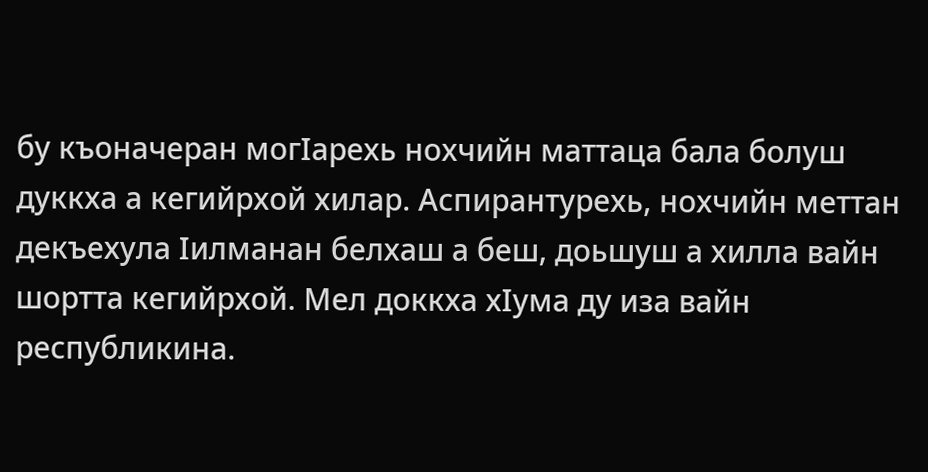бу къоначеран могIарехь нохчийн маттаца бала болуш дуккха а кегийрхой хилар. Аспирантурехь, нохчийн меттан декъехула Iилманан белхаш а беш, доьшуш а хилла вайн шортта кегийрхой. Мел доккха хIума ду иза вайн республикина.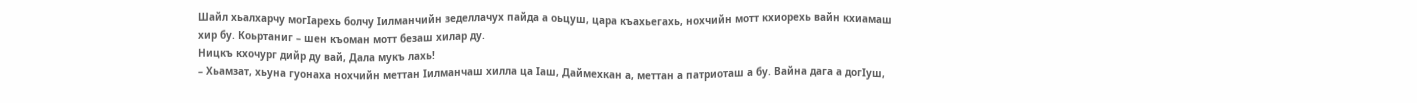Шайл хьалхарчу могIарехь болчу Iилманчийн зеделлачух пайда а оьцуш, цара къахьегахь, нохчийн мотт кхиорехь вайн кхиамаш хир бу. Коьртаниг – шен къоман мотт безаш хилар ду.
Ницкъ кхочург дийр ду вай, Дала мукъ лахь!
– Хьамзат, хьуна гуонаха нохчийн меттан Iилманчаш хилла ца Iаш, Даймехкан а, меттан а патриоташ а бу. Вайна дага а догIуш,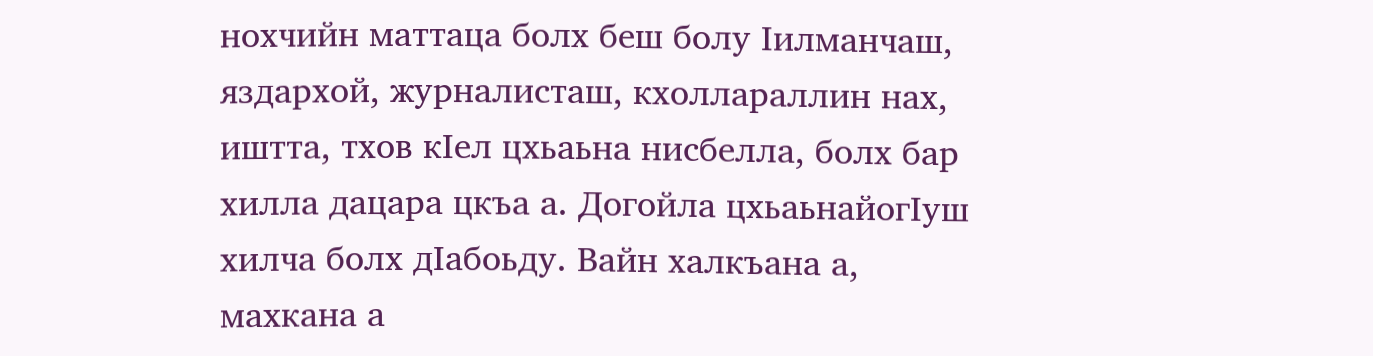нохчийн маттаца болх беш болу Iилманчаш, яздархой, журналисташ, кхоллараллин нах, иштта, тхов кIел цхьаьна нисбелла, болх бар хилла дацара цкъа а. Догойла цхьаьнайогIуш хилча болх дIабоьду. Вайн халкъана а, махкана а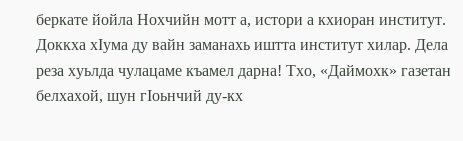беркате йойла Нохчийн мотт а, истори а кхиоран институт. Доккха хIума ду вайн заманахь иштта институт хилар. Дела реза хуьлда чулацаме къамел дарна! Тхо, «Даймохк» газетан белхахой, шун гIоьнчий ду-кх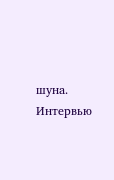шуна.
Интервью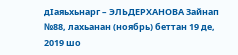дIаяьхьнарг – ЭЛЬДЕРХАНОВА Зайнап
№88, лахьанан (ноябрь) беттан 19 де, 2019 шо